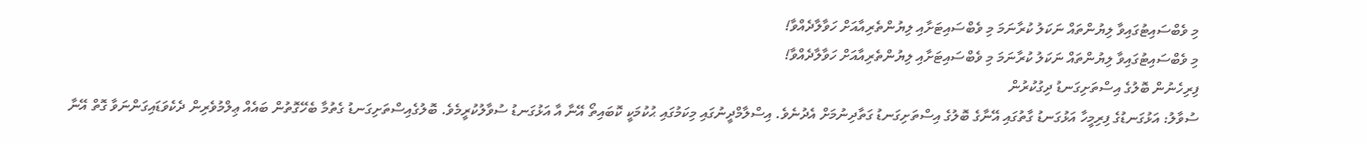މި ވެބްސައިޓުގައިވާ ލިޔުންތައް ނަކަލު ކުރާނަމަ މި ވެބްސައިޓަށާއި ލިޔުންތެރިއާއަށް ހަވާލާދެއްވާ!
މި ވެބްސައިޓުގައިވާ ލިޔުންތައް ނަކަލު ކުރާނަމަ މި ވެބްސައިޓަށާއި ލިޔުންތެރިއާއަށް ހަވާލާދެއްވާ!
ފިރިހެނުން ބޮލުގެ އިސްތަށިގަނޑު ދިގުކުރުން
ސުވާލު: އަޅުގަނޑުގެ ފިރިމީހާ އަޅުގަނޑު ގާތުގައި އޭނާގެ ބޮލުގެ އިސްތަށިގަނޑު ގަތާދިނުމަށް އެދުނެވެ. އިސްލާމްދީނުގައި މިކަމުގައި ޙުކުމަކީ ކޮބައިތޯ އޭނާ އާ އަޅުގަނޑު ސުވާލުކުރީމެވެ. ބޮލުގެއިސްތަށިގަނޑު ގެތުމާ ބެހޭގޮތުން ބައެއް ޢިލްމުވެރިން ދެކެވަޑައިގަންނަވާ ގޮތް އޭނާ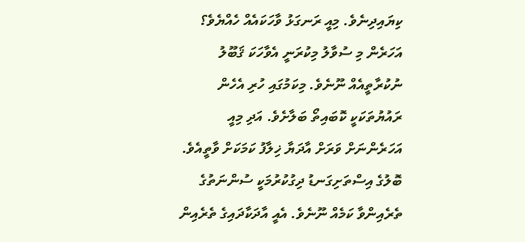ކިޔައިދިނެވެ. މިއީ ރަނގަޅު ވާހަކައެއް ހެއްޔެވެ؟ އަހަރެން މި ސުވާލު މިކުރަނީ އެވާހަކަ ޤަބޫލު ނުކުރާތީއެއް ނޫނެވެ. މިކަމުގައި ހުރި އެހެން ރައުޔުތަކަކީ ކޮބައިތޯ ބަލާށެވެ. އަދި މިއީ އަހަރެންނަށް ވަރަށް އާދަޔާ ޚިލާފު ކަމަކަށް ވާތީއެވެ.
ބޮލުގެ އިސްތަށިގަނޑު ދިގުކުރުމަކީ ސުންނަތުގެ ތެރެއިންވާ ކަމެއް ނޫނެވެ. އެއީ އާދަކާދައިގެ ތެރެއިން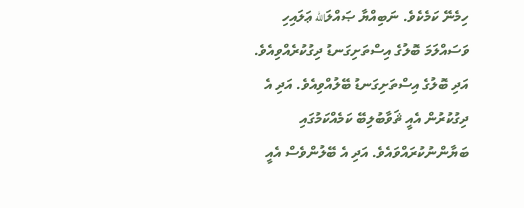ހިމެނޭ ކަމެކެވެ. ނަބިއްޔާ ޞައްލަالله ޢަލައިހި ވަސައްލަމަ ބޮލުގެ އިސްތަށިގަނޑު ދިގުކުރެއްވިއެވެ. އަދި ބޮލުގެ އިސްތަށިގަނޑު ބޭލުއްވިއެވެ. އަދި އެ ދިގުކުރުން އެއީ ޘަވާބުލިބޭ ކަމެއްކަމުގައި ބަޔާންނުކުރައްވައެވެ. އަދި އެ ބޭލުންވެސް އެއީ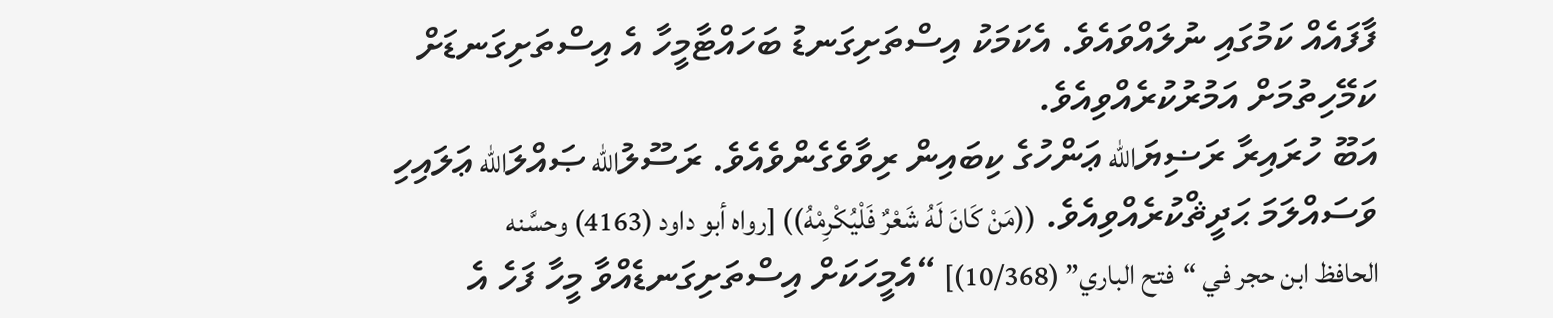ފާފައެއް ކަމުގައި ނުލައްވައެވެ. އެކަމަކު އިސްތަށިގަނޑު ބަހައްޓާމީހާ އެ އިސްތަށިގަނޑަށް ކަމޭހިތުމަށް އަމުރުކުރެއްވިއެވެ.
އަބޫ ހުރައިރާ ރަޟިޔަالله ޢަންހުގެ ކިބައިން ރިވާވެގެންވެއެވެ. ރަސޫލުالله ޞައްލަالله ޢަލައިހި ވަސައްލަމަ ޙަދީޘްކުރެއްވިއެވެ. ((مَنْ كَانَ لَهُ شَعْرٌ فَلْيُكْرِمْهُ)) [رواه أبو داود (4163) وحسَّنه الحافظ ابن حجر في “فتح الباري” (10/368)] “އެމީހަކަށް އިސްތަށިގަނޑެއްވާ މީހާ ފަހެ އެ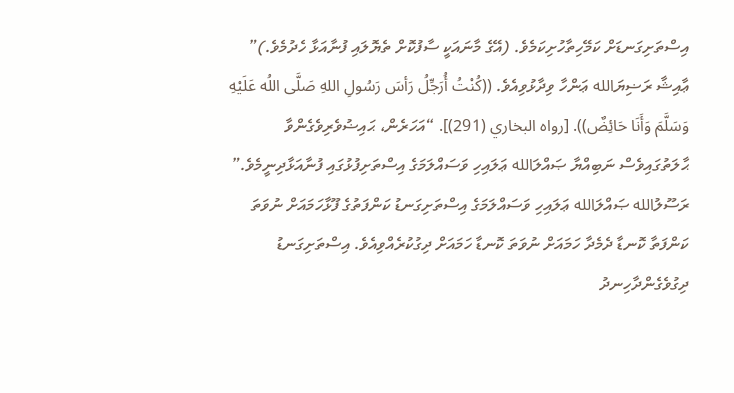އިސްތަށިގަނޑަށް ކަމޭހިތާހުށިކަމެވެ. (އޭގެ މާނައަކީ ސާފުކޮށް ތެޔޮލައި ފުނާއަޅާ ހެދުމެވެ.)”
ޢާއިޝާ ރަޟިޔަالله ޢަންހާ ވިދާޅުވިއެވެ. ((كُنْتُ أُرَجِّلُ رَأسَ رَسُولِ اللهِ صَلَّى اللُه عَلَيْهِ وَسَلَّمَ وَأَنَا حَائِضٌ)). [رواه البخاري (291)]. “އަހަރެން، ޙައިޟުވެރިވެގެންވާ ޙާލަތުގައިވެސް ނަބިއްޔާ ޞައްލަالله ޢަލައިހި ވަސައްލަމަގެ އިސްތަށިފުޅުގައި ފުނާއަޅާދިނީމެވެ.”
ރަސޫލުالله ޞައްލަالله ޢަލައިހި ވަސައްލަމަގެ އިސްތަށިގަނޑު ކަންފަތުގެ ފޫޅާހަމައަށް ނުވަތަ ކަންފަތާ ކޮނޑާ ދެމެދާ ހަމައަށް ނުވަތަ ކޮނޑާ ހަމައަށް ދިގުކުރެއްވިއެވެ. އިސްތަށިގަނޑު ދިގުވެގެންދާހިނދު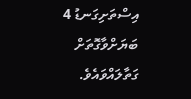އިސްތަށިގަނޑު 4 ބަޔަށްވާގޮތަށް ގަތާލައްވައެވެ.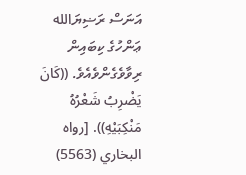އަނަސް ރަޟިޔަالله ޢަންހުގެ ކިބައިން ރިވާވެގެންވެއެވެ. ((كَانَ يَضْرِبُ شَعْرُهُ مَنْكِبَيْهِ)). [رواه البخاري (5563)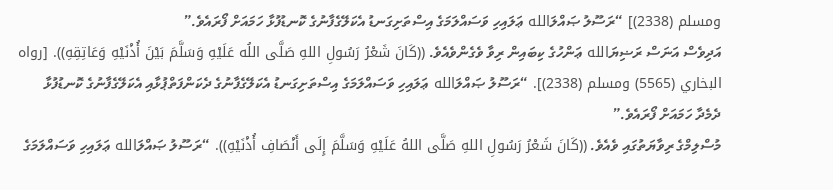ومسلم (2338)] “ރަސޫލު ޞައްލަالله ޢަލައިހި ވަސައްލަމަގެ އިސްތަށިގަނޑު އެކަލޭގެފާނުގެ ކޮނޑުފުޅާ ހަމައަށް ފޯރައެވެ.”
އަދިވެސް އަނަސް ރަޟިޔަالله ޢަންހުގެ ކިބައިން ރިވާ ވެގެންވެއެވެ. ((كَانَ شَعْرُ رَسُولِ اللهِ صَلَّى اللُه عَلَيْهِ وَسَلَّمَ بَيْنَ أُذْنَيْهِ وَعَاتِقِهِ)). [رواه البخاري (5565) ومسلم (2338)]. “ރަސޫލު ޞައްލަالله ޢަލައިހި ވަސައްލަމަގެ އިސްތަށިގަނޑު އެކަލޭގެފާނުގެ ދެކަންފަތްޕުޅާއި އެކަލޭގެފާނުގެ ކޮނޑުފުޅާ ދެމެދާ ހަމައަށް ފޯރައެވެ.”
މުސްލިމްގެ ރިވާޔަތުގައި ވެއެވެ. ((كَانَ شَعْرُ رَسُولِ اللهِ صَلَّى اللهُ عَلَيْهِ وَسَلَّمَ إِلَى أَنْصَافِ أُذْنَيْهِ)). “ރަސޫލު ޞައްލަالله ޢަލައިހި ވަސައްލަމަގެ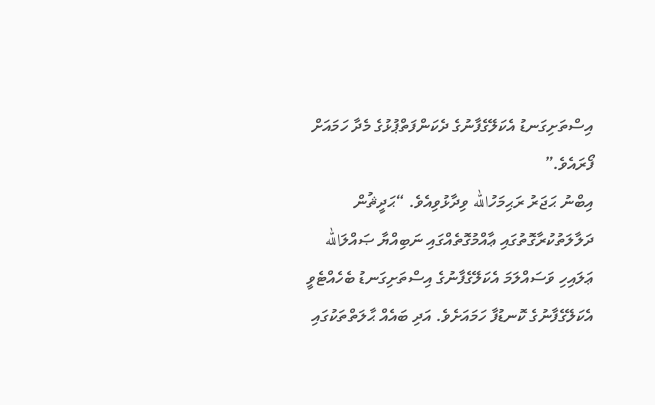އިސްތަށިގަނޑު އެކަލޭގެފާނުގެ ދެކަންފަތްޕުޅުގެ މެދާ ހަމައަށް ފޯރައެވެ.”
އިބްނު ޙަޖަރު ރަޙިމަހުالله ވިދާޅުވިއެވެ. “ޙަދީޘުން ދަލާލަތުކުރާގޮތުގައި ޢާއްމުގޮތެއްގައި ނަބިއްޔާ ޞައްލަالله ޢަލައިހި ވަސައްލަމަ އެކަލޭގެފާނުގެ އިސްތަށިގަނޑު ބެހެއްޓެވީ އެކަލޭގެފާނުގެ ކޮނޑުފާ ހަމައަށެވެ. އަދި ބައެއް ޙާލަތްތަކުގައި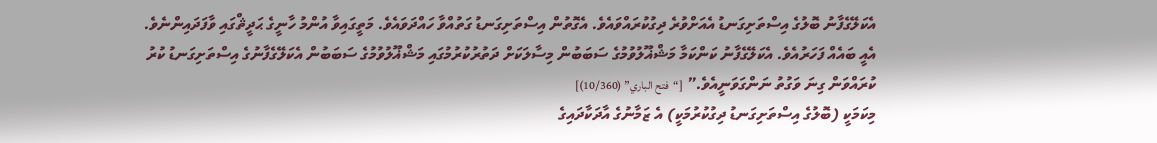އެކަލޭގެފާނު ބޮލުގެ އިސްތަށިގަނޑު އެއަށްވުރެ ދިގުކުރައްވައެވެ. އެގޮތުން އިސްތަށިގަނޑު ގަތުއްވާ ހައްދަވައެވެ. މަތީގައިވާ އުންމު ހާނީގެ ޙަދީޘްގައި ވާފަދައިންނެވެ. އެއީ ބައެއް ފަހަރުއެވެ. އެކަލޭގެފާނު ކަންކަމާ މަޝްޣޫލުވުމުގެ ސަބަބުން މިސާލަކަށް ދަތުރުކުރުމުގައި މަޝްޣޫލުވުމުގެ ސަބަބުން އެކަލޭގެފާނުގެ އިސްތަށިގަނޑު ކުރު ކުރައްވަން ގިނަ ވަގުތު ނަންގަވަނީއެވެ.” [“فتح الباري” (10/360)]
މިކަމަކީ (ބޮލުގެ އިސްތަށިގަނޑު ދިގުކުރުމަކީ) އެ ޒަމާނުގެ އާދަކާދައިގެ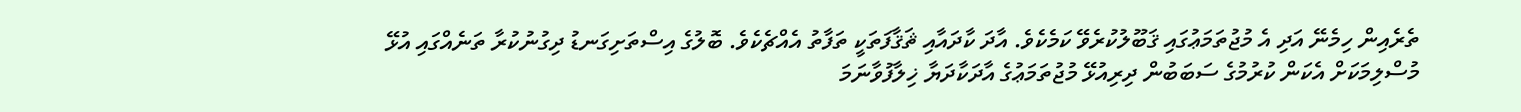ތެރެއިން ހިމެނޭ އަދި އެ މުޖުތަމަޢުގައި ޤަބޫލުކުރެވޭ ކަމެކެވެ. އާދަ ކާދައާއި ޘަޤާފަތަކީ ތަފާތު އެއްޗެކެވެ. ބޮލުގެ އިސްތަށިގަނޑު ދިގުނުކުރާ ތަނެއްގައި އުޅޭ މުސްލިމަކަށް އެކަން ކުރުމުގެ ސަބަބުން ދިރިއުޅޭ މުޖުތަމަޢުގެ އާދަކާދަޔާ ޚިލާފުވާނަމަ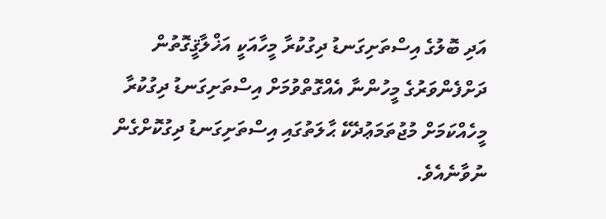އަދި ބޮލުގެ އިސްތަށިގަނޑު ދިގުކުރާ މީހާއަކީ އަޚްލާޤީގޮތުން ދަށްފެންވަރުގެ މީހުންނާ އެއްގޮތްވުމަށް އިސްތަށިގަނޑު ދިގުކުރާ މީހެއްކަމަށް މުޖުތަމަޢުދެކޭ ޙާލަތުގައި އިސްތަށިގަނޑު ދިގުކޮށްގެން ނުވާނެއެވެ.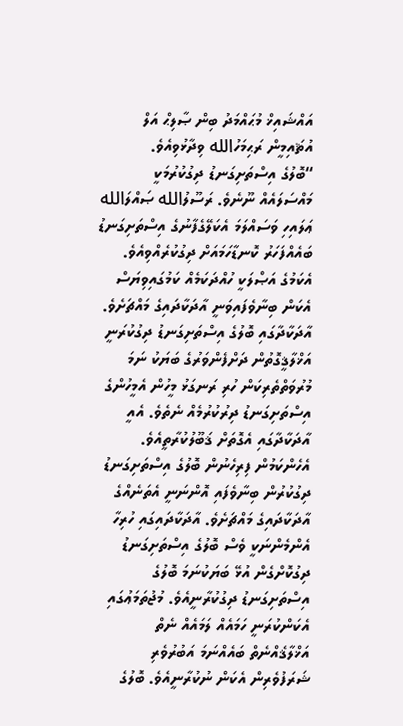އައްޝައިޚް މުޙައްމަދު ބިން ޞާލިޙް އަލް އުޘައިމީން ރަޙިމަހުالله ވިދާޅުވިއެވެ.
“ބޮލުގެ އިސްތަށިގަނޑު ދިގުކުރުމަކީ މައްސަލައެއް ނޫނެވެ. ރަސޫލުالله ޞައްލަالله ޢަލައިހި ވަސައްލަމަ އެކަލޭގެފާނުގެ އިސްތަށިގަނޑު ބައެއްފަހަރު ކޮނޑާހަމައަށް ދިގުކުރެއްވިއެވެ. އެކަމުގެ އަޞްލަކީ ހުއްދަކަމެއް ކަމުގައިވިޔަސް އެކަން ބިނާވެފައިވަނީ އާދަކާދައިގެ މައްޗަށެވެ. އާދަކާދާގައި ބޮލުގެ އިސްތަށިގަނޑު ދިގުކުރަނީ އަޚްލާޤީގޮތުން ދަށްފެންވަރުގެ ބަޔަކު ނަމަ މުރުވަތްތެރިކަން ހުރި ރަނގަޅު މީހުން އެމީހުންގެ އިސްތަށިގަނޑު ދިރުކުރުމެއް ނެތެވެ. އެއީ އާދަކާދާގައި އެގޮތަށް ޤަބޫލުކުރާތީއެވެ. އެހެންކަމުން ފިރިހެނުން ބޮލުގެ އިސްތަށިގަނޑު ދިގުކުރުން ބިނާވެފައި އޮންނަނީ އެތަނެއްގެ އާދަކާދައިގެ މައްޗަށެވެ. އާދަކާދައިގައި ހުރިހާ އެންމެންނަކީ ވެސް ބޮލުގެ އިސްތަށިގަނޑު ދިގުކޮށްގެން އުޅޭ ބަޔަކުނަމަ ބޮލުގެ އިސްތަށިގަނޑު ދިގުކުރާނީއެވެ. މުޖުތަމަޢުގައި އެކަންކުރަނީ ހަމައެއް ލަމައެއް ނެތް އަޚްލާޤެއްނެތް ބައެއްނަމަ އަބުރުވެރި ޝަރަފުވެރިން އެކަން ނުކުރާނީއެވެ. ބޮލުގެ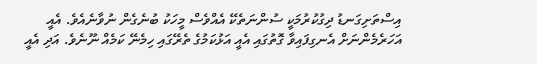އިސްތަށިގަނޑު ދިގުކުރުމަކީ ސުންނަތެކޭ އެއްވެސް މީހަކު ބުނެގެން ނުވާނެއެވެ. އެއީ އަހަރެމެންނަށް އެނގިފައިވާ ގޮތުގައި އެއީ އަޅުކަމުގެ ތެރޭގައި ހިމެނޭ ކަމެއް ނޫނެވެ. އަދި އެއީ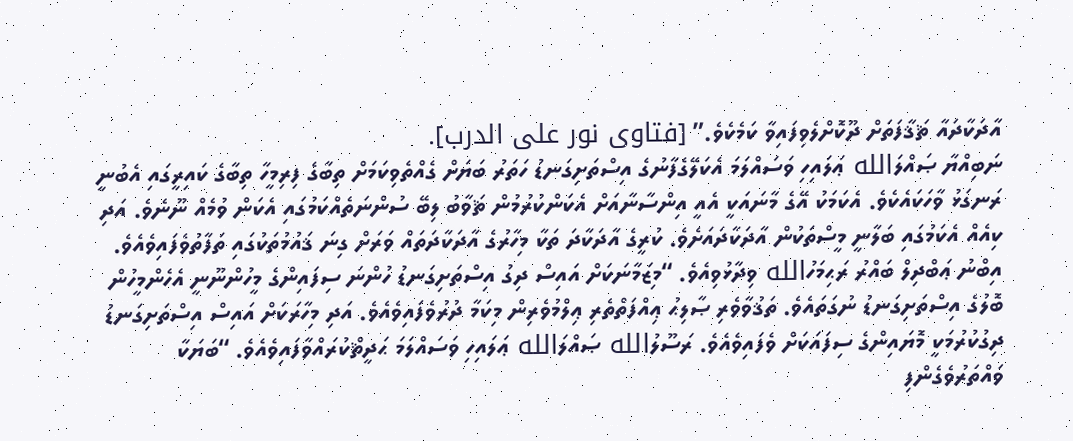އާދަކާދައާ ޘަޤާފަތަށް ދޫކޮށްލެވިފައިވާ ކަމެކެވެ.” [فتاوى نور على الدرب].
ނަބިއްޔާ ޞައްލަالله ޢަލައިހި ވަސައްލަމަ އެކަލޭގެފާނުގެ އިސްތަށިގަނޑު ހަތަރު ބަޔަށް ގެއްތެވިކަމަށް ތިބާގެ ފިރިމީހާ ތިބާގެ ކައިރީގައި އެބުނީ ރަނގަޅު ވާހަކައެކެވެ. އެކަމަކު އޭގެ މާނައަކީ އެއީ އިންސާނާއަށް އެކަންކުރުމުން ޘަވާބު ލިބޭ ސުންނަތެއްކަމުގައި އެކަން ވުމެއް ނޫނެވެ. އަދި ކިއެއް އެކަމުގައި ބަލާނީ މީސްތަކުން އާދަކާދައަށެވެ. ކުރީގެ އާދަކާދަ ތަކާ މިހާރުގެ އާދަކާދަތައް ވަރަށް ގިނަ ޤައުމުތަކުގައި ތަފާތުވެފައިވެއެވެ.
އިބްނު ޢަބްދިލް ބައްރު ރަޙިމަހުالله ވިދާޅުވިއެވެ. “މިޒަމާނަކަށް އައިސް ދިގު އިސްތަށިގަނޑު ހުންނަ ސިފައިންގެ މީހުންނޫނީ އެހެންމީހުން ބޮލުގެ އިސްތަށިގަނޑު ނުގަތައެވެ. ތަޤުވާވެރި ޞާލިޙު ޢިއްފަތްތެރި ޢިލްމުވެރިން މިކަމާ ދުރުވެފައިވެއެވެ. އަދި މިހާރަކަށް އައިސް އިސްތަށިގަނޑު ދިގުކުރުމަކީ މޮޔައިންގެ ސިފައަކަށް ވެފައިވެއެވެ. ރަސޫލުالله ޞައްލަالله ޢަލައިހި ވަސައްލަމަ ޙަދީޘްކުރައްވާފައިވެއެވެ. “ބަޔަކާ ވައްތަރުވެގެންފި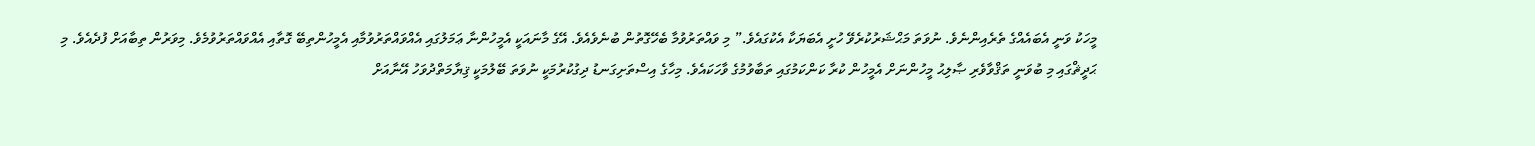މީހަކު ވަނީ އެބައެއްގެ ތެރެއިންނެވެ. ނުވަތަ މަޙްޝަރުކުރެވޭ ހުށީ އެބަޔަކާ އެކުގައެވެ.” މި ވައްތަރުވުމާ ބެހޭގޮތުން ބުނެވެއެވެ. އޭގެ މާނައަކީ އެމީހުންނާ ޢަމަލުގައި އެއްވައްތަރުވުމާއި އެމީހުންތިބޭ ގޮތާއި އެއްވައްތަރުވުމެވެ. މިވަރުން ތިބާއަށް ފުދެއެވެ. މި ޙަދީޘްގައި މި ބުވަނީ ތަޤްވާވެރި ޞާލިޙު މީހުންނަށް އެމީހުން ކުރާ ކަންކަމުގައި ތަބާވުމުގެ ވާހަކައެވެ. މިހާގެ އިސްތަށިގަނޑު ދިގުކުރުމަކީ ނުވަތަ ބޭލުމަކީ ޤިޔާމަތްދުވަހު އޭނާއަށް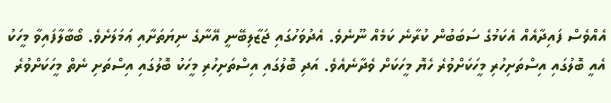އެއްވެސް ފައިދާއެއް އެކަމުގެ ސަބަބުން ކުރާނެ ކަމެއް ނޫނެވެ. އެދުވަހުގައި ޖަޒާލިބޭނީ އޭނާގެ ނިޔަތަށާއި ޢަމަލަށެވެ. ބޯބާލާފައިވާ މީހަކު އެއީ ބޮލުގައި އިސްތަށިހުރި މީހަކަށްވުރެ ހެޔޮ މީހަކަށް ވެދާނެއެވެ. އަދި ބޮލުގައި އިސްތަށިހުރި މީހަކު ބޮލުގައި އިސްތަށި ނެތް މީހަކަށްވުރެ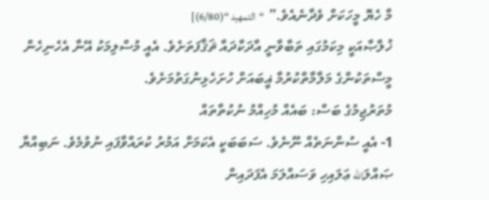މާ ހެޔޮ މީހަކަށް ވެދާނެއެވެ.” “التمهيد “(6/80)]
ޚުލާޞާއަކީ މިކަމުގައި ތަބާވާނީ އާދަކާދައާ ޘަޤާފަތަށެވެ. އެއީ މުސްލިމަކު އޭނާ އެހެނިހެން މީސްތަކުންގެ މަލާމާތްކުރުމާ ޣީބައަށް ހުށަހެޅިނުގަތުމަށެވެ.
މުތަރުޖިމުގެ ބަސް: ބައެއް މުހިއްމު ނުކުތާތައް
1- އެއީ ސުންނަތެއް ނޫނެވެ. ސަބަބަކީ އެކަމަށް އަމުރު ކުރައްވާފައި ނުވުމެވެ. ނަބިއްޔާ ޞައްލަالله ޢަލައިހި ވަސައްލަމަ އެފަދައިން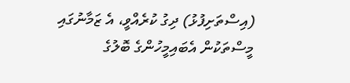(އިސްތަށިފުޅު) ދިގު ކުރެއްވީ، އެ ޒަމާނުގައި މީސްތަކުން އެބައިމީހުންގެ ބޮލުގެ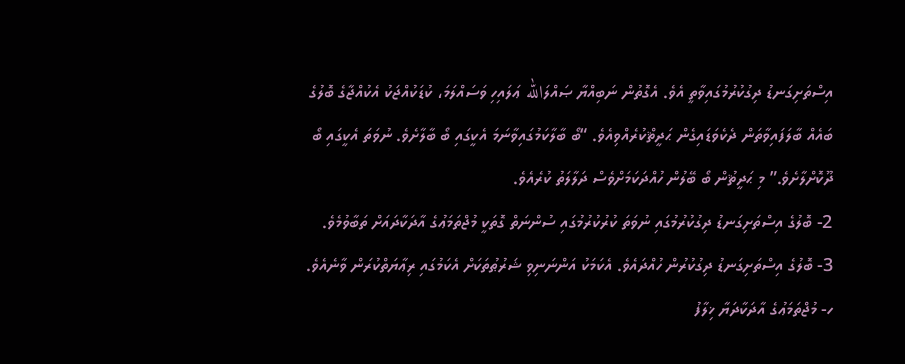އިސްތަށިގަނޑު ދިގުކުރުމުގައިވާތީ އެވެ. އެގޮތުން ނަބިއްޔާ ޞައްލަالله ޢަލައިހި ވަސައްލަމަ، ކުޑަކުއްޖަކު އެކުއްޖާގެ ބޮލުގެ ބައެއް ބާލަފައިވާތަން ދެކެވަޑައިގެން ޙަދީޘްކުރެއްވިއެވެ. “ބޯ ބާލާކަމުގައިވާނަމަ އެކީގައި ބޯ ބާލާށެވެ. ނުވަތަ އެކީގައި ބޯ ދޫކޮށްލާށެވެ.” މި ޙަދީޘުން ބޯ ބޭލުން ހުއްދަކަމަށްވެސް ދަލާލަތު ކުރެއެވެ.
2- ބޮލުގެ އިސްތަށިގަނޑު ދިގުކުރުމުގައި ނުވަތަ ކުރުކުރުމުގައި ސުންނަތް ގޮތަކީ މުޖްތަމަޢުގެ އާދަކާދައަށް ތަބާވުމެވެ.
3- ބޮލުގެ އިސްތަށިގަނޑު ދިގުކުރުން ހުއްދައެވެ. އެކަމަކު އަންނަނިވި ޝަރުޠުތަކަށް އެކަމުގައި ރިޢާޔަތްކުރަން ވާނެއެވެ.
ހ- މުޖްތަމަޢުގެ އާދަކާދަޔާ ޚިލާފު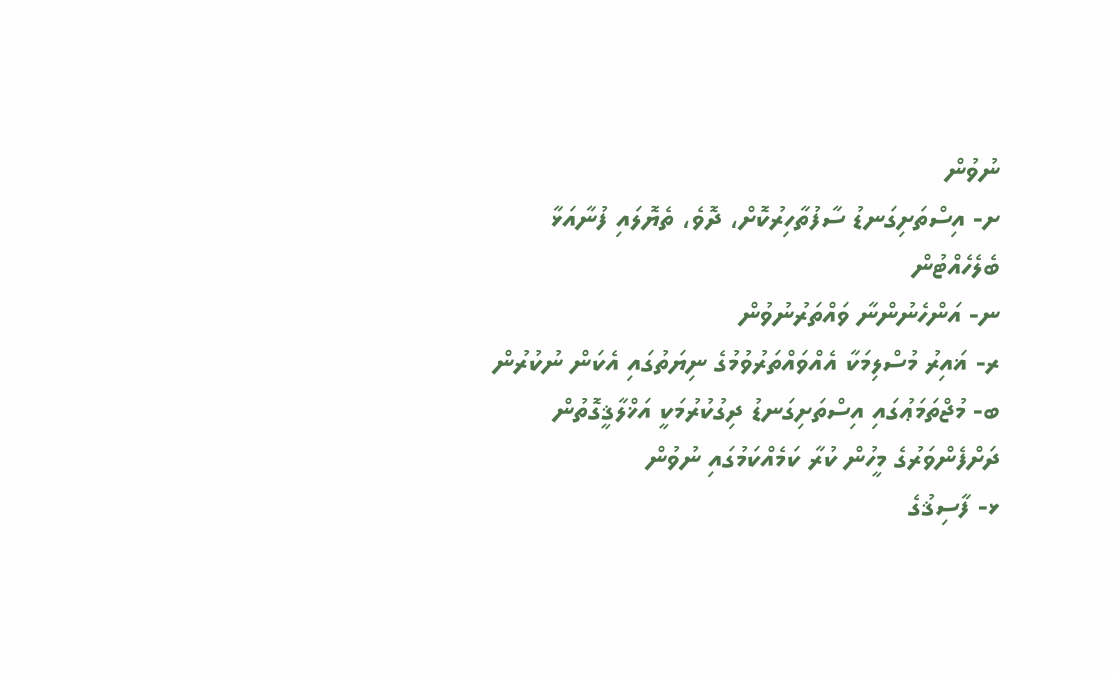ނުވުން
ށ- އިސްތަށިގަނޑު ސާފުތާހިރުކޮށް، ދޮވެ، ތެޔޮލައި ފުނާއަޅާ ބެލެހެއްޓުން
ނ- އަންހެނުންނާ ވައްތަރުނުވުން
ރ- ޣައިރު މުސްލިމަކާ އެއްވައްތަރުވުމުގެ ނިޔަތުގައި އެކަން ނުކުރުން
ބ- މުޖްތަމަޢުގައި އިސްތަށިގަނޑު ދިގުކުރުމަކީ އަޚްލާޤީގޮތުން ދަށްފެންވަރުގެ މީހުން ކުރާ ކަމެއްކަމުގައި ނުވުން
ޅ- ފާސިޤުގެ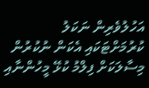އަހުލުވެރިން ނަކަލު ކުރުމަށްޓަކައި އެކަން ނުކުރުން މިސާލަކަށް ފިލްމު ކުޅޭ މީހުންނާއި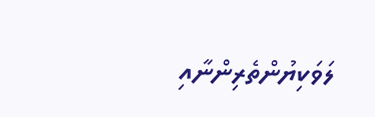ލަވަކިޔުންތެރިންނާއި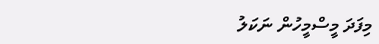މިފަދަ މީސްމީހުން ނަކަލު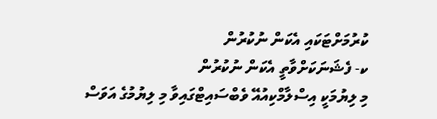ކުރުމަށްޓަކައި އެކަން ނުކުރުން
ކ- ފެޝަނަކަށްވާތީ އެކަން ނުކުރުން
މި ލިޔުމަކީ އިސްލާމްކިއުއޭ ވެބްސައިޓްގައިވާ މި ލިޔުމުގެ އަވަސް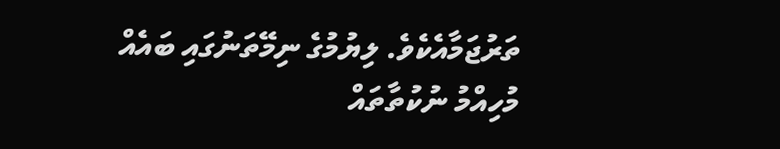ތަރުޖަމާއެކެވެ. ލިޔުމުގެ ނިމޭތަނުގައި ބައެއް މުހިއްމު ނުކުތާތައް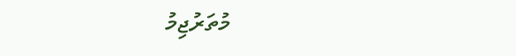މުތަރުޖިމު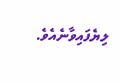ލިޔެފައިވާނެއެވެ.